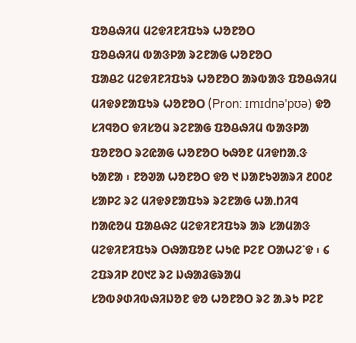ᱯᱚᱪᱷᱤᱢ ᱢᱮᱫᱤᱱᱤᱯᱩᱨ ᱦᱚᱱᱚᱛ
ᱯᱚᱪᱷᱤᱢ ᱵᱟᱝᱞᱟ ᱨᱮᱱᱟᱜ ᱦᱚᱱᱚᱛ
ᱯᱟᱪᱮ ᱢᱮᱫᱤᱱᱤᱯᱩᱨ ᱦᱚᱱᱚᱛ ᱟᱨᱵᱟᱝ ᱯᱚᱪᱷᱤᱢ ᱢᱤᱫᱽᱱᱟᱯᱩᱨ ᱦᱚᱱᱚᱛ (Pron: ɪmɪdnəˈpʊə) ᱫᱚ ᱥᱤᱧᱚᱛ ᱫᱤᱥᱚᱢ ᱨᱮᱱᱟᱜ ᱯᱚᱪᱷᱤᱢ ᱵᱟᱝᱞᱟ ᱯᱚᱱᱚᱛ ᱨᱮᱭᱟᱜ ᱦᱚᱱᱚᱛ ᱠᱷᱚᱱ ᱢᱤᱫᱴᱟᱹᱝ ᱠᱟᱱᱟ ᱾ ᱱᱚᱣᱟ ᱦᱚᱱᱚᱛ ᱫᱚ ᱑ ᱡᱟᱱᱩᱣᱟᱨᱤ ᱒᱐᱐᱒ ᱥᱟᱞᱮ ᱨᱮ ᱢᱤᱫᱽᱱᱟᱯᱩᱨ ᱨᱮᱱᱟᱜ ᱦᱟᱹᱴᱤᱧ ᱴᱟᱭᱚᱢ ᱯᱟᱪᱷᱮ ᱢᱮᱫᱤᱱᱤᱯᱩᱨ ᱟᱨ ᱥᱟᱢᱟᱝ ᱢᱮᱫᱤᱱᱤᱯᱩᱨ ᱛᱷᱟᱯᱚᱱ ᱦᱩᱭ ᱞᱮᱱ ᱛᱟᱦᱮᱸᱫ ᱾ ᱔ ᱮᱯᱨᱤᱞ ᱒᱐᱑᱗ ᱨᱮ ᱡᱷᱟᱲᱜᱨᱟᱢ ᱥᱚᱵᱽᱰᱤᱵᱷᱤᱡᱚᱱ ᱫᱚ ᱦᱚᱱᱚᱛ ᱨᱮ ᱟᱹᱨᱩ ᱞᱮᱱ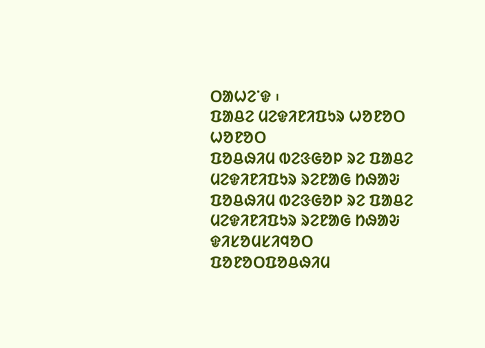ᱛᱟᱦᱮᱸᱫ ᱾
ᱯᱟᱪᱮ ᱢᱮᱫᱤᱱᱤᱯᱩᱨ ᱦᱚᱱᱚᱛ
ᱦᱚᱱᱚᱛ
ᱯᱚᱪᱷᱤᱢ ᱵᱮᱝᱜᱚᱞ ᱨᱮ ᱯᱟᱪᱮ ᱢᱮᱫᱤᱱᱤᱯᱩᱨ ᱨᱮᱱᱟᱜ ᱴᱷᱟᱶ
ᱯᱚᱪᱷᱤᱢ ᱵᱮᱝᱜᱚᱞ ᱨᱮ ᱯᱟᱪᱮ ᱢᱮᱫᱤᱱᱤᱯᱩᱨ ᱨᱮᱱᱟᱜ ᱴᱷᱟᱶ
ᱫᱤᱥᱚᱢᱥᱤᱧᱚᱛ
ᱯᱚᱱᱚᱛᱯᱚᱪᱷᱤᱢ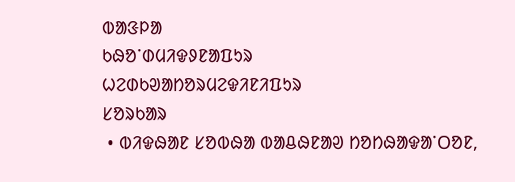ᱵᱟᱝᱞᱟ
ᱠᱷᱚᱸᱰᱢᱤᱫᱽᱱᱟᱯᱩᱨ
ᱦᱮᱰᱠᱣᱟᱴᱚᱨᱢᱮᱫᱤᱱᱤᱯᱩᱨ
ᱥᱚᱨᱠᱟᱨ
 • ᱵᱤᱫᱷᱟᱱ ᱥᱚᱵᱷᱟ ᱵᱟᱪᱷᱱᱟᱣ ᱴᱚᱴᱷᱟᱫᱟᱸᱛᱚᱱ,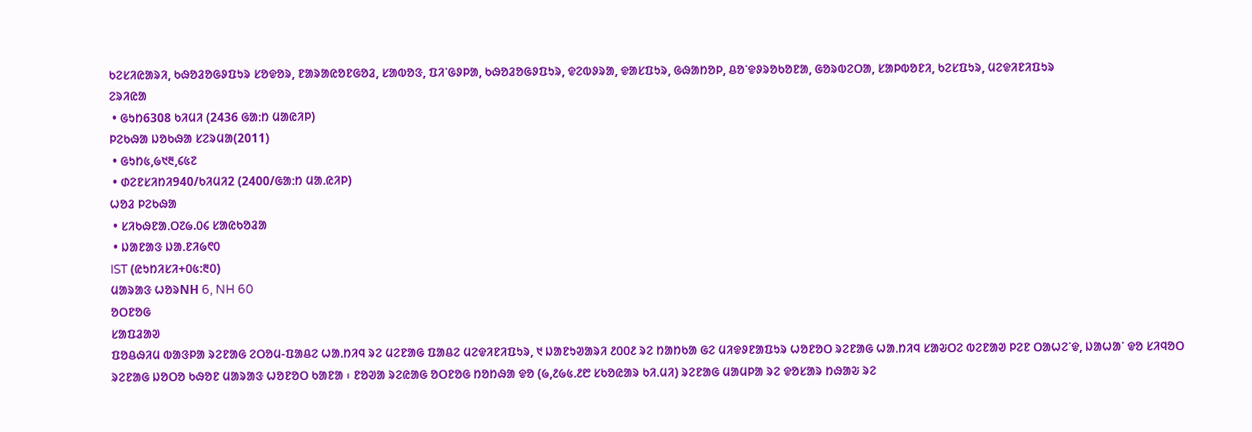ᱠᱮᱥᱤᱭᱟᱨᱤ, ᱠᱷᱚᱲᱚᱜᱽᱯᱩᱨ ᱥᱚᱫᱚᱨ, ᱱᱟᱨᱟᱭᱚᱱᱜᱚᱲ, ᱥᱟᱵᱚᱝ, ᱯᱤᱸᱜᱽᱞᱟ, ᱠᱷᱚᱲᱚᱜᱽᱯᱩᱨ, ᱫᱮᱵᱽᱨᱟ, ᱫᱟᱥᱯᱩᱨ, ᱜᱷᱟᱴᱚᱞ, ᱪᱚᱸᱫᱽᱨᱚᱠᱚᱱᱟ, ᱜᱚᱨᱵᱮᱛᱟ, ᱥᱟᱞᱵᱚᱱᱤ, ᱠᱮᱥᱯᱩᱨ, ᱢᱮᱫᱤᱱᱤᱯᱩᱨ
ᱮᱨᱤᱭᱟ
 • ᱜᱩᱴ6308 ᱠᱤᱢᱤ (2436 ᱜᱟᱺᱴ ᱢᱟᱭᱤᱞ)
ᱞᱮᱠᱷᱟ ᱡᱚᱠᱷᱟ ᱥᱮᱨᱢᱟ(2011)
 • ᱜᱩᱴ᱕,᱙᱑᱓,᱔᱕᱗
 • ᱰᱮᱱᱥᱤᱴᱤ940/ᱠᱤᱢᱤ2 (2400/ᱜᱟᱺᱴ ᱢᱟᱹᱭᱤᱞ)
ᱦᱚᱲ ᱞᱮᱠᱷᱟ
 • ᱥᱤᱠᱷᱱᱟᱹᱛ᱗᱙.᱐᱔ ᱥᱟᱭᱠᱚᱲᱟ
 • ᱡᱟᱱᱟᱝ ᱡᱟᱹᱱᱤ᱙᱖᱐
IST (ᱭᱩᱴᱤᱥᱤ+᱐᱕:᱓᱐)
ᱢᱟᱨᱟᱝ ᱦᱚᱨNH 6, NH 60
ᱚᱛᱱᱚᱜ
ᱥᱟᱯᱲᱟᱣ
ᱯᱚᱪᱷᱤᱢ ᱵᱟᱝᱞᱟ ᱨᱮᱱᱟᱜ ᱮᱛᱚᱢ-ᱯᱟᱪᱮ ᱦᱟᱹᱴᱤᱧ ᱨᱮ ᱢᱮᱱᱟᱜ ᱯᱟᱪᱮ ᱢᱮᱫᱤᱱᱤᱯᱩᱨ, ᱑ ᱡᱟᱱᱩᱣᱟᱨᱤ ᱒᱐᱐᱒ ᱨᱮ ᱴᱟᱴᱠᱟ ᱜᱮ ᱢᱤᱫᱽᱱᱟᱯᱩᱨ ᱦᱚᱱᱚᱛ ᱨᱮᱱᱟᱜ ᱦᱟᱹᱴᱤᱧ ᱥᱟᱶᱛᱮ ᱵᱮᱱᱟᱣ ᱞᱮᱱ ᱛᱟᱦᱮᱸᱫ, ᱡᱟᱦᱟᱸ ᱫᱚ ᱥᱤᱧᱚᱛ ᱨᱮᱱᱟᱜ ᱡᱚᱛᱚ ᱠᱷᱚᱱ ᱢᱟᱨᱟᱝ ᱦᱚᱱᱚᱛ ᱠᱟᱱᱟ ᱾ ᱱᱚᱣᱟ ᱨᱮᱭᱟᱜ ᱚᱛᱱᱚᱜ ᱴᱚᱴᱷᱟ ᱫᱚ (᱙,᱒᱙᱕ᱹ᱒᱘ ᱥᱠᱚᱭᱟᱨ ᱠᱤᱹᱢᱤ) ᱨᱮᱱᱟᱜ ᱢᱟᱢᱞᱟ ᱨᱮ ᱫᱚᱥᱟᱨ ᱴᱷᱟᱶ ᱨᱮ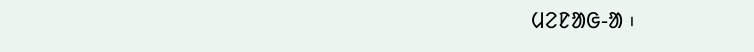ᱢᱮᱱᱟᱜ-ᱟ ᱾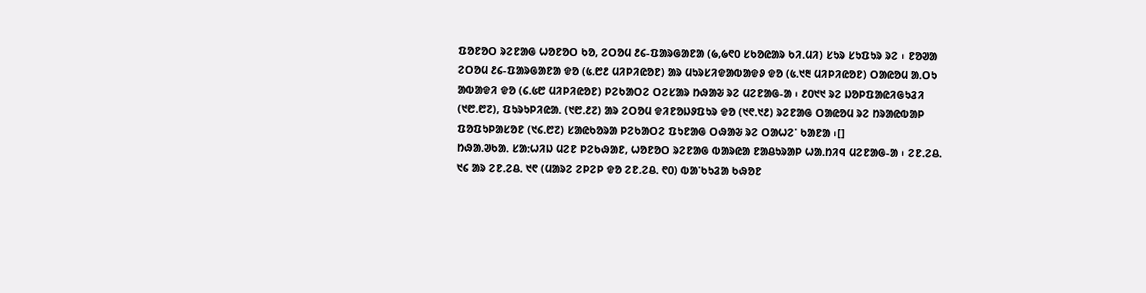ᱯᱚᱱᱚᱛ ᱨᱮᱱᱟᱜ ᱦᱚᱱᱚᱛ ᱠᱚ, ᱮᱛᱚᱢ ᱒᱔-ᱯᱟᱨᱜᱟᱱᱟ (᱙,᱙᱖᱐ ᱥᱠᱚᱭᱟᱨ ᱠᱤᱹᱢᱤ) ᱥᱩᱨ ᱥᱩᱯᱩᱨ ᱨᱮ ᱾ ᱱᱚᱣᱟ ᱮᱛᱚᱢ ᱒᱔-ᱯᱟᱨᱜᱟᱱᱟ ᱫᱚ (᱕ᱹ᱘᱒ ᱢᱤᱞᱤᱭᱚᱱ) ᱟᱨ ᱢᱩᱨᱥᱤᱫᱟᱵᱟᱫᱽ ᱫᱚ (᱕ᱹ᱑᱓ ᱢᱤᱞᱤᱭᱚᱱ) ᱛᱟᱭᱚᱢ ᱟᱹᱛᱩ ᱟᱵᱟᱫᱤ ᱫᱚ (᱔ᱹ᱕᱘ ᱢᱤᱞᱤᱭᱚᱱ) ᱞᱮᱠᱟᱛᱮ ᱛᱮᱥᱟᱨ ᱴᱷᱟᱶ ᱨᱮ ᱢᱮᱱᱟᱜ-ᱟ ᱾ ᱒᱐᱑᱑ ᱨᱮ ᱡᱚᱞᱯᱟᱭᱤᱜᱩᱲᱤ (᱑᱘ᱹ᱘᱗), ᱯᱩᱨᱩᱞᱤᱭᱟᱹ (᱑᱘ᱹ᱒᱗) ᱟᱨ ᱮᱛᱚᱢ ᱫᱤᱱᱚᱡᱽᱯᱩᱨ ᱫᱚ (᱑᱖ᱹ᱑᱒) ᱨᱮᱱᱟᱜ ᱛᱟᱭᱚᱢ ᱨᱮ ᱴᱨᱟᱭᱵᱟᱞ ᱯᱚᱯᱩᱞᱟᱥᱚᱱ (᱑᱔ᱹ᱘᱗) ᱥᱟᱭᱠᱚᱨᱟ ᱞᱮᱠᱟᱛᱮ ᱯᱩᱱᱟᱜ ᱛᱷᱟᱶ ᱨᱮ ᱛᱟᱦᱮᱸ ᱠᱟᱱᱟ ᱾[]
ᱴᱷᱟᱹᱣᱠᱟᱹ ᱥᱟᱺᱦᱤᱡ ᱢᱮᱱ ᱞᱮᱠᱷᱟᱱ, ᱦᱚᱱᱚᱛ ᱨᱮᱱᱟᱜ ᱵᱟᱨᱭᱟ ᱱᱟᱪᱩᱨᱟᱞ ᱦᱟᱹᱴᱤᱧ ᱢᱮᱱᱟᱜ-ᱟ ᱾ ᱮᱱᱹᱮᱪᱹ ᱑᱔ ᱟᱨ ᱮᱱᱹᱮᱪᱹ ᱑᱖ (ᱢᱟᱨᱮ ᱮᱞᱮᱞ ᱫᱚ ᱮᱱᱹᱮᱪᱹ ᱖᱐) ᱵᱟᱸᱠᱩᱲᱟ ᱠᱷᱚᱱ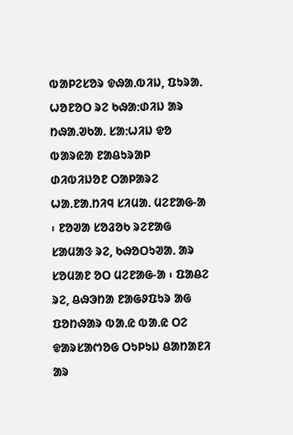ᱵᱟᱞᱮᱥᱚᱨ ᱫᱷᱟᱹᱵᱤᱡ, ᱯᱩᱨᱟᱹ ᱦᱚᱱᱚᱛ ᱨᱮ ᱠᱷᱟᱺᱰᱤᱡ ᱟᱨ ᱴᱷᱟᱹᱣᱠᱟᱹ ᱥᱟᱺᱦᱤᱡ ᱫᱚ ᱵᱟᱨᱭᱟ ᱱᱟᱪᱩᱨᱟᱞ ᱰᱤᱵᱤᱡᱚᱱ ᱛᱟᱞᱟᱨᱮ ᱦᱟᱹᱱᱟᱹᱴᱤᱧ ᱥᱤᱢᱟᱹ ᱢᱮᱱᱟᱜ-ᱟ ᱾ ᱱᱚᱣᱟ ᱥᱚᱲᱚᱠ ᱨᱮᱱᱟᱜ ᱥᱟᱢᱟᱝ ᱨᱮ, ᱠᱷᱚᱛᱩᱣᱟᱹ ᱟᱨ ᱥᱚᱢᱟᱱ ᱚᱛ ᱢᱮᱱᱟᱜ-ᱟ ᱾ ᱯᱟᱪᱮ ᱨᱮ, ᱪᱷᱳᱴᱟ ᱱᱟᱜᱽᱯᱩᱨ ᱟᱜ ᱯᱚᱴᱷᱟᱨ ᱵᱟᱹᱭ ᱵᱟᱹᱭ ᱛᱮ ᱫᱟᱨᱥᱟᱬᱚᱜ ᱛᱩᱞᱩᱡ ᱪᱟᱴᱟᱱᱤ ᱟᱨ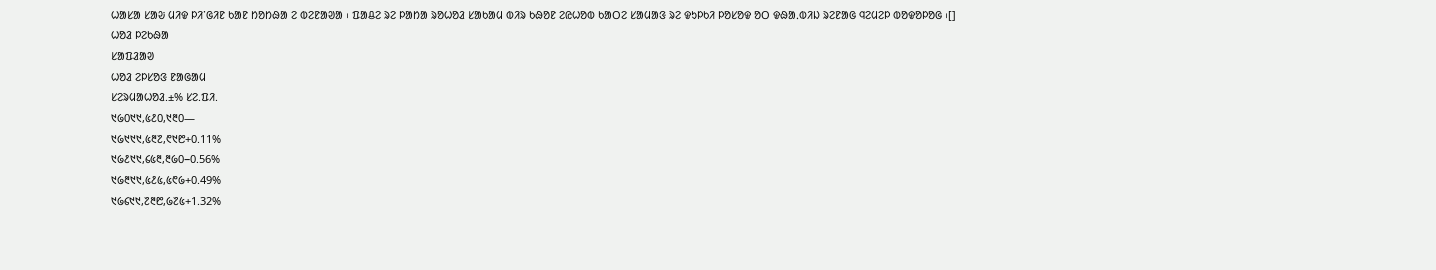ᱦᱟᱥᱟ ᱥᱟᱶ ᱢᱤᱫ ᱞᱤᱸᱜᱤᱱ ᱠᱟᱱ ᱴᱚᱴᱷᱟ ᱮ ᱵᱮᱱᱟᱣᱟ ᱾ ᱯᱟᱪᱮ ᱨᱮ ᱞᱟᱴᱟ ᱨᱚᱦᱚᱲ ᱥᱟᱠᱟᱢ ᱵᱤᱨ ᱠᱷᱚᱱ ᱮᱭᱦᱚᱵ ᱠᱟᱛᱮ ᱥᱟᱢᱟᱝ ᱨᱮ ᱫᱩᱞᱠᱤ ᱞᱚᱥᱚᱫ ᱚᱛ ᱫᱷᱟᱹᱵᱤᱡ ᱨᱮᱱᱟᱜ ᱧᱮᱢᱮᱞ ᱵᱚᱫᱚᱞᱚᱜ ᱾[]
ᱦᱚᱲ ᱞᱮᱠᱷᱟ
ᱥᱟᱯᱲᱟᱣ
ᱦᱚᱲ ᱮᱞᱥᱚᱝ ᱱᱟᱜᱟᱢ
ᱥᱮᱨᱢᱟᱦᱚᱲ.±% ᱥᱮ.ᱯᱤ.
᱑᱙᱐᱑᱑,᱕᱒᱐,᱑᱓᱐—
᱑᱙᱑᱑᱑,᱕᱓᱗,᱖᱑᱘+0.11%
᱑᱙᱒᱑᱑,᱔᱕᱓,᱓᱙᱐−0.56%
᱑᱙᱓᱑᱑,᱕᱒᱕,᱕᱖᱙+0.49%
᱑᱙᱔᱑᱑,᱗᱓᱘,᱙᱗᱕+1.32%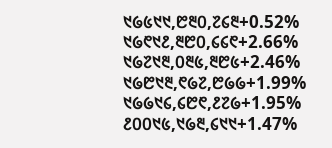᱑᱙᱕᱑᱑,᱘᱓᱐,᱗᱔᱓+0.52%
᱑᱙᱖᱑᱒,᱓᱘᱐,᱔᱔᱖+2.66%
᱑᱙᱗᱑᱓,᱐᱓᱕,᱓᱘᱕+2.46%
᱑᱙᱘᱑᱓,᱖᱙᱗,᱘᱙᱙+1.99%
᱑᱙᱙᱑᱔,᱔᱘᱖,᱒᱗᱙+1.95%
᱒᱐᱐᱑᱕,᱑᱙᱓,᱔᱑᱑+1.47%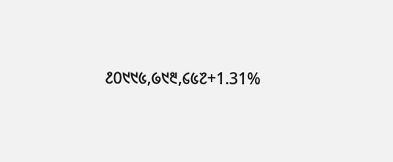᱒᱐᱑᱑᱕,᱙᱑᱓,᱔᱕᱗+1.31%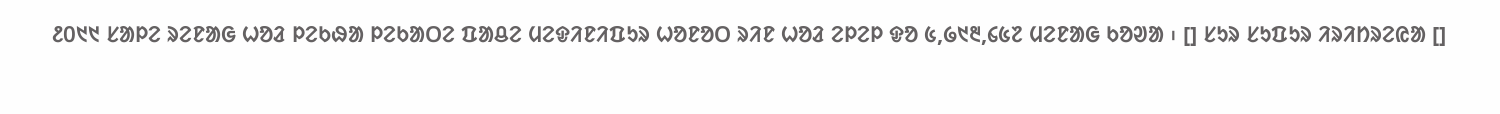᱒᱐᱑᱑ ᱥᱟᱞᱮ ᱨᱮᱱᱟᱜ ᱦᱚᱲ ᱞᱮᱠᱷᱟ ᱞᱮᱠᱟᱛᱮ ᱯᱟᱪᱮ ᱢᱮᱫᱤᱱᱤᱯᱩᱨ ᱦᱚᱱᱚᱛ ᱨᱤᱱ ᱦᱚᱲ ᱮᱞᱮᱞ ᱫᱚ ᱕,᱙᱑᱓,᱔᱕᱗ ᱢᱮᱱᱟᱜ ᱠᱚᱣᱟ ᱾ [] ᱥᱩᱨ ᱥᱩᱯᱩᱨ ᱤᱨᱤᱴᱨᱮᱭᱟ []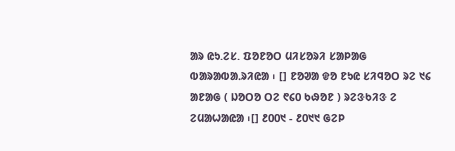ᱟᱨ ᱭᱩ.ᱮᱥ. ᱯᱚᱱᱚᱛ ᱢᱤᱥᱚᱨᱤ ᱥᱟᱞᱟᱜ ᱵᱟᱨᱟᱵᱟᱹᱨᱤᱭᱟ ᱾ [] ᱱᱚᱣᱟ ᱫᱚ ᱱᱩᱭ ᱥᱤᱧᱚᱛ ᱨᱮ ᱑᱔ ᱟᱱᱟᱜ ( ᱡᱚᱛᱚ ᱛᱮ ᱖᱔᱐ ᱠᱷᱚᱱ ) ᱨᱮᱝᱠᱤᱝ ᱮ ᱮᱢᱟᱦᱟᱭᱟ ᱾[] ᱒᱐᱐᱑ - ᱒᱐᱑᱑ ᱜᱮᱞ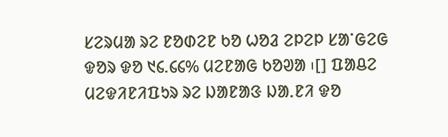ᱥᱮᱨᱢᱟ ᱨᱮ ᱱᱚᱰᱮᱱ ᱠᱚ ᱦᱚᱲ ᱮᱞᱮᱞ ᱥᱟᱸᱜᱮᱜ ᱫᱚᱨ ᱫᱚ ᱑᱔.᱔᱔% ᱢᱮᱱᱟᱜ ᱠᱚᱣᱟ ᱾[] ᱯᱟᱪᱮ ᱢᱮᱫᱤᱱᱤᱯᱩᱨ ᱨᱮ ᱡᱟᱱᱟᱝ ᱡᱟᱹᱱᱤ ᱫᱚ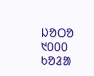ᱡᱚᱛᱚ ᱑᱐᱐᱐ ᱠᱚᱲᱟ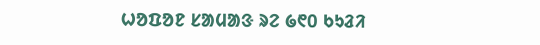ᱦᱚᱯᱚᱱ ᱥᱟᱢᱟᱝ ᱨᱮ ᱙᱖᱐ ᱠᱩᱲᱤ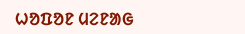ᱦᱚᱯᱚᱱ ᱢᱮᱱᱟᱜ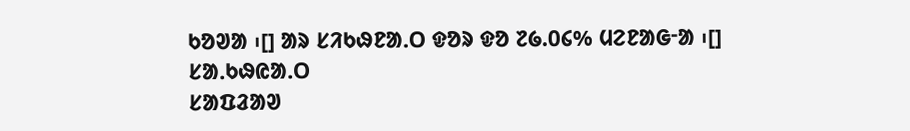ᱠᱚᱣᱟ ᱾[] ᱟᱨ ᱥᱤᱠᱷᱱᱟᱹᱛ ᱫᱚᱨ ᱫᱚ ᱗᱙.᱐᱔% ᱢᱮᱱᱟᱜᱼᱟ ᱾[]
ᱥᱟᱹᱠᱷᱭᱟᱹᱛ
ᱥᱟᱯᱲᱟᱣ